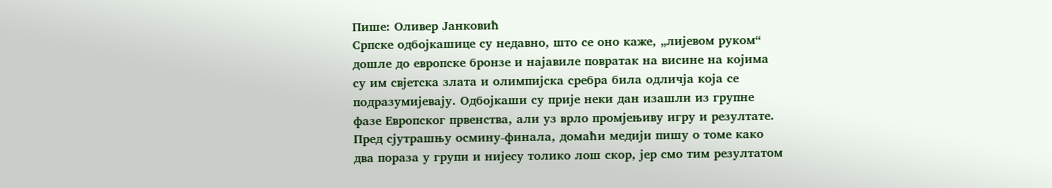Пише: Оливер Јанковић
Српске одбојкашице су недавно, што се оно каже, „лијевом руком“ дошле до европске бронзе и најавиле повратак на висине на којима су им свјетска злата и олимпијска сребра била одличја која се подразумијевају. Одбојкаши су прије неки дан изашли из групне фазе Европског првенства, али уз врло промјењиву игру и резултате.
Пред сјутрашњу осмину-финала, домаћи медији пишу о томе како два пораза у групи и нијесу толико лош скор, јер смо тим резултатом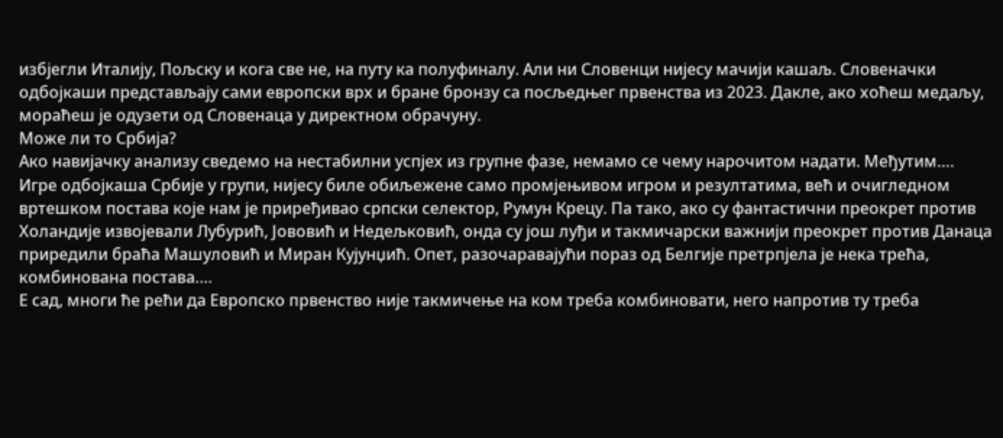избјегли Италију, Пољску и кога све не, на путу ка полуфиналу. Али ни Словенци нијесу мачији кашаљ. Словеначки одбојкаши представљају сами европски врх и бране бронзу са посљедњег првенства из 2023. Дакле, ако хоћеш медаљу, мораћеш је одузети од Словенаца у директном обрачуну.
Може ли то Србија?
Ако навијачку анализу сведемо на нестабилни успјех из групне фазе, немамо се чему нарочитом надати. Међутим…. Игре одбојкаша Србије у групи, нијесу биле обиљежене само промјењивом игром и резултатима, већ и очигледном вртешком постава које нам је приређивао српски селектор, Румун Крецу. Па тако, ако су фантастични преокрет против Холандије извојевали Лубурић, Јововић и Недељковић, онда су још луђи и такмичарски важнији преокрет против Данаца приредили браћа Машуловић и Миран Кујунџић. Опет, разочаравајући пораз од Белгије претрпјела је нека трећа, комбинована постава….
Е сад, многи ће рећи да Европско првенство није такмичење на ком треба комбиновати, него напротив ту треба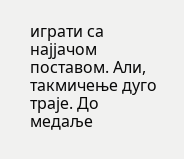играти са најјачом поставом. Али, такмичење дуго траје. До медаље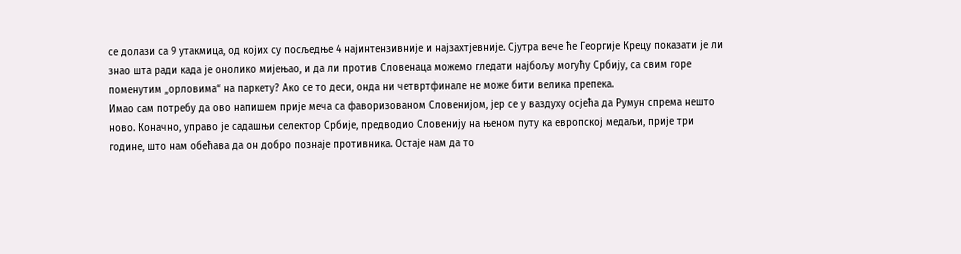се долази са 9 утакмица, од којих су посљедње 4 најинтензивније и најзахтјевније. Сјутра вече ће Георгије Крецу показати је ли знао шта ради када је онолико мијењао, и да ли против Словенаца можемо гледати најбољу могућу Србију, са свим горе поменутим „орловима“ на паркету? Ако се то деси, онда ни четвртфинале не може бити велика препека.
Имао сам потребу да ово напишем прије меча са фаворизованом Словенијом, јер се у ваздуху осјећа да Румун спрема нешто ново. Коначно, управо је садашњи селектор Србије, предводио Словенију на њеном путу ка европској медаљи, прије три године, што нам обећава да он добро познаје противника. Остаје нам да то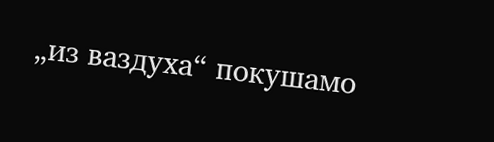„из ваздуха“ покушамо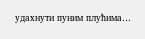удахнути пуним плућима…